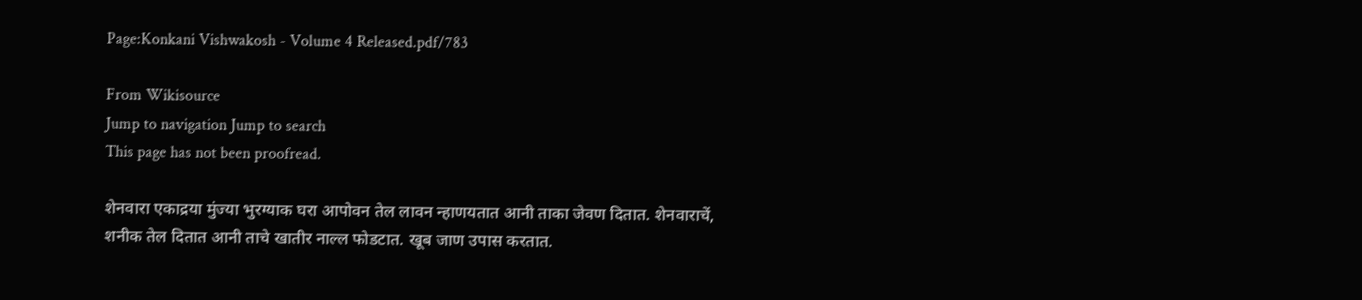Page:Konkani Vishwakosh - Volume 4 Released.pdf/783

From Wikisource
Jump to navigation Jump to search
This page has not been proofread.

शेनवारा एकाद्रया मुंज्या भुरग्याक घरा आपोवन तेल लावन न्हाणयतात आनी ताका जेवण दितात. शेनवाराचें, शनीक तेल दितात आनी ताचे खातीर नाल्ल फोडटात. खूब जाण उपास करतात.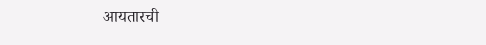आयतारची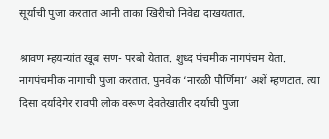सूर्याची पुजा करतात आनी ताका खिरीचो निवेद्य दाखयतात.

श्रावण म्हयन्यांत खूब सण- परबो येतात. शुध्द पंचमीक नागपंचम येता. नागपंचमीक नागाची पुजा करतात. पुनवेक ‘नारळी पौर्णिमा’ अशें म्हणटात. त्या दिसा दर्यादेगेर रावपी लोक वरूण देवतेखातीर दर्याची पुजा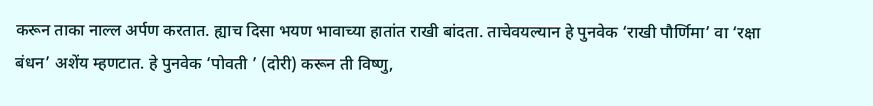करून ताका नाल्ल अर्पण करतात. ह्याच दिसा भयण भावाच्या हातांत राखी बांदता. ताचेवयल्यान हे पुनवेक ‘राखी पौर्णिमा’ वा ‘रक्षा बंधन’ अशेंय म्हणटात. हे पुनवेक ‘पोवती ’ (दोरी) करून ती विष्णु,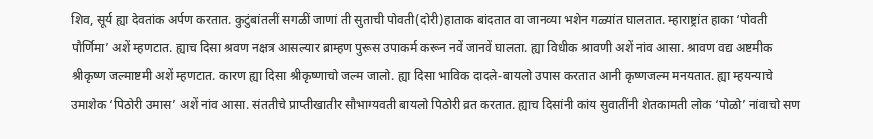शिव, सूर्य ह्या देवतांक अर्पण करतात. कुटुंबांतलीं सगळीं जाणां ती सुताची पोवती(दोरी)हाताक बांदतात वा जानव्या भशेन गळ्यांत घालतात. म्हाराष्ट्रांत हाका ‘पोवती पौर्णिमा’ अशें म्हणटात. ह्याच दिसा श्रवण नक्षत्र आसल्यार ब्राम्हण पुरूस उपाकर्म करून नवें जानवें घालता. ह्या विधीक श्रावणी अशें नांव आसा. श्रावण वद्य अष्टमीक श्रीकृष्ण जल्माष्टमी अशें म्हणटात. कारण ह्या दिसा श्रीकृष्णाचो जल्म जालो. ह्या दिसा भाविक दादले-बायलो उपास करतात आनी कृष्णजल्म मनयतात. ह्या म्हयन्याचे उमाशेक ‘पिठोरी उमास’ अशें नांव आसा. संततीचे प्राप्तीखातीर सौभाग्यवती बायलो पिठोरी व्रत करतात. ह्याच दिसांनी कांय सुवातींनी शेतकामती लोक ‘पोळो’ नांवाचो सण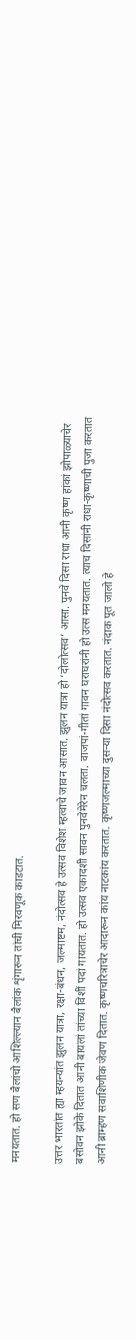मनयतात. हो सण बैलांचो आशिल्ल्यान बैलांक शृंगारून तांची मिरवणूक काडटात.

उत्तर भारतांत ह्या म्हयन्यांत झुलन यात्रा, रक्षा-बंधन, जल्माष्टम, नंदोत्सव हे उत्सव विशेश म्हत्वाचे जावन आसात. झुलन यात्रा हो ‘दोलोत्सव’ आसा. पुनवे दिसा राधा आनी कृष्ण हांकां झोपाळ्याचेर बसोवन झोके दितात आनी बायलां तांच्या विशीं पदां गायतात. हो उत्सव एकादशी सावन पुनवेमेरेन चलता. वाजपां-गीतां गावन घराघरांनी हो उत्स मनयतात. त्याच दिसांनी राधा-कृष्णाची पुजा करतात आनी ब्राम्हण सवाशिणीक जेवण दितात. कृष्णचरित्राचेर आदारून कांय नाटकांय करतात. कृष्णजल्माच्या दुसऱ्या दिसा नंदोत्सव करतात. नंदाक पूत जालो हे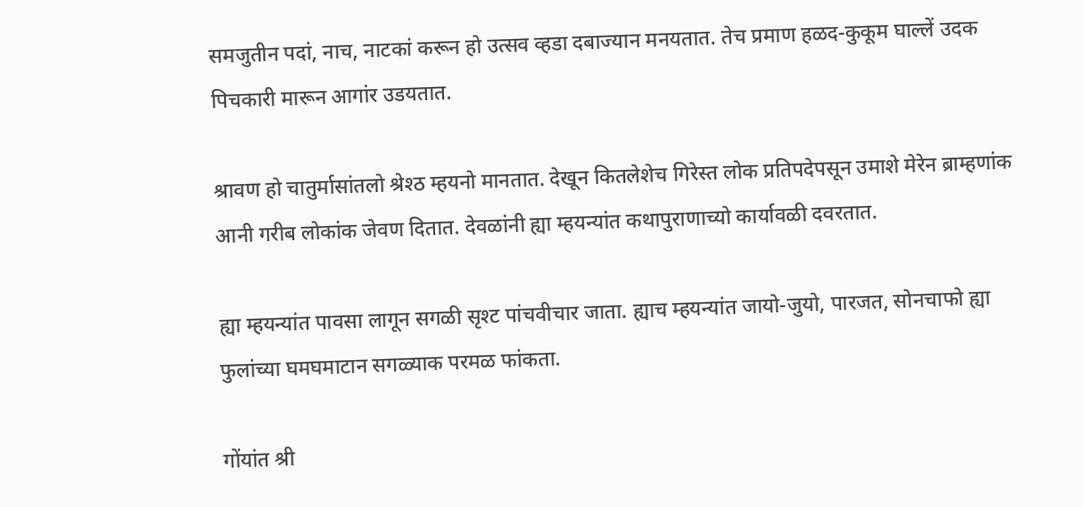समजुतीन पदां, नाच, नाटकां करून हो उत्सव व्हडा दबाज्यान मनयतात. तेच प्रमाण हळद-कुकूम घाल्लें उदक पिचकारी मारून आगांर उडयतात.

श्रावण हो चातुर्मासांतलो श्रेश्ठ म्हयनो मानतात. देखून कितलेशेच गिरेस्त लोक प्रतिपदेपसून उमाशे मेरेन ब्राम्हणांक आनी गरीब लोकांक जेवण दितात. देवळांनी ह्या म्हयन्यांत कथापुराणाच्यो कार्यावळी दवरतात.

ह्या म्हयन्यांत पावसा लागून सगळी सृश्ट पांचवीचार जाता. ह्याच म्हयन्यांत जायो-जुयो, पारजत, सोनचाफो ह्या फुलांच्या घमघमाटान सगळ्याक परमळ फांकता.

गोंयांत श्री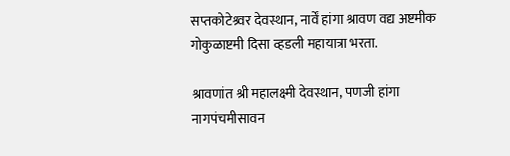सप्तकोटेश्र्वर देवस्थान, नार्वें हांगा श्रावण वद्य अष्टमीक गोकुळाष्टमी दिसा व्हडली महायात्रा भरता.

श्रावणांत श्री महालक्ष्मी देवस्थान, पणजी हांगा नागपंचमीसावन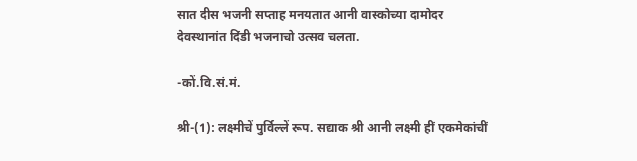सात दीस भजनी सप्ताह मनयतात आनी वास्कोच्या दामोदर देवस्थानांत दिंडी भजनाचो उत्सव चलता.

-कों.वि.सं.मं.

श्री-(1): लक्ष्मीचें पुर्विल्लें रूप. सद्याक श्री आनी लक्ष्मी हीं एकमेकांचीं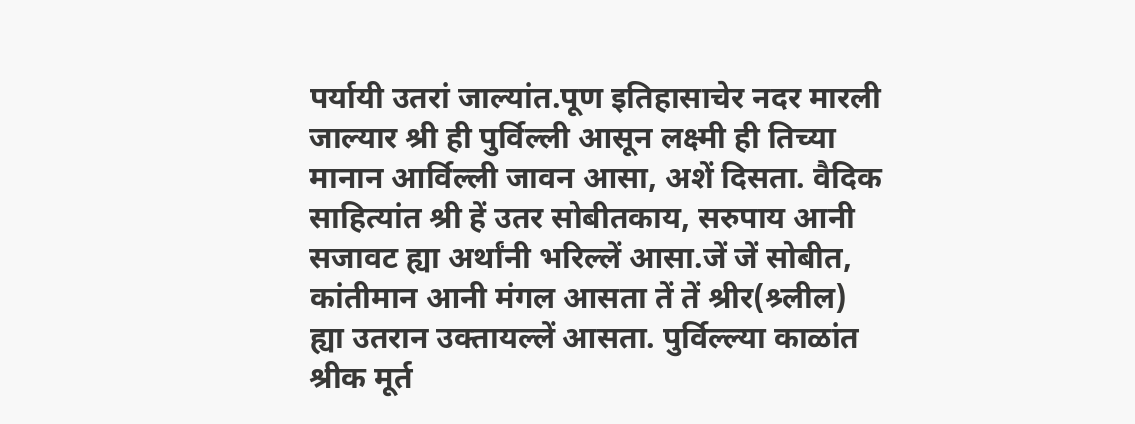पर्यायी उतरां जाल्यांत.पूण इतिहासाचेर नदर मारली जाल्यार श्री ही पुर्विल्ली आसून लक्ष्मी ही तिच्या मानान आर्विल्ली जावन आसा, अशें दिसता. वैदिक साहित्यांत श्री हें उतर सोबीतकाय, सरुपाय आनी सजावट ह्या अर्थांनी भरिल्लें आसा.जें जें सोबीत, कांतीमान आनी मंगल आसता तें तें श्रीर(श्र्लील) ह्या उतरान उक्तायल्लें आसता. पुर्विल्ल्या काळांत श्रीक मूर्त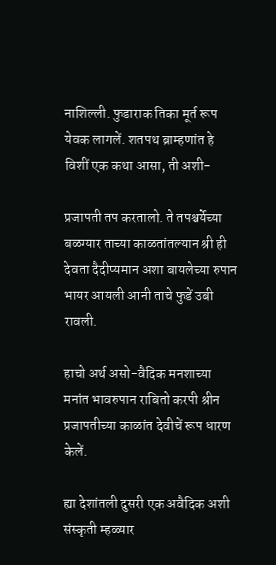नाशिल्ली. फुडाराक तिका मूर्त रूप येवक लागलें. शतपथ ब्राम्हणांत हे विशीं एक कथा आसा, ती अशी-

प्रजापती तप करतालो. ते तपश्चर्येच्या बळग्यार ताच्या काळतांतल्यान श्री ही देवता दैदीप्यमान अशा बायलेच्या रुपान भायर आयली आनी ताचे फुडें उबी रावली.

हाचो अर्थ असो-वैदिक मनशाच्या मनांत भावरुपान राबितो करपी श्रीन प्रजापतीच्या काळांत देवीचें रूप धारण केलें.

ह्या देशांतली दुसरी एक अवैदिक अशी संस्कृती म्हळ्यार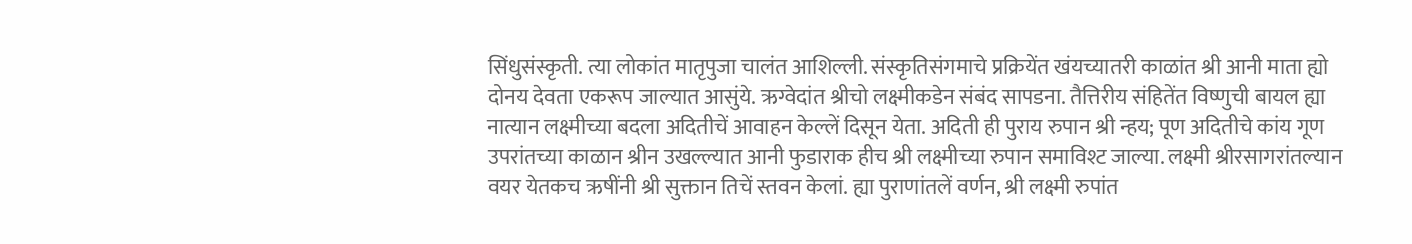सिंधुसंस्कृती. त्या लोकांत मातृपुजा चालंत आशिल्ली. संस्कृतिसंगमाचे प्रक्रियेंत खंयच्यातरी काळांत श्री आनी माता ह्यो दोनय देवता एकरूप जाल्यात आसुंये. ऋग्वेदांत श्रीचो लक्ष्मीकडेन संबंद सापडना. तैत्तिरीय संहितेंत विष्णुची बायल ह्या नात्यान लक्ष्मीच्या बदला अदितीचें आवाहन केल्लें दिसून येता. अदिती ही पुराय रुपान श्री न्हय; पूण अदितीचे कांय गूण उपरांतच्या काळान श्रीन उखल्ल्यात आनी फुडाराक हीच श्री लक्ष्मीच्या रुपान समाविश्ट जाल्या. लक्ष्मी श्रीरसागरांतल्यान वयर येतकच ऋषींनी श्री सुक्तान तिचें स्तवन केलां. ह्या पुराणांतलें वर्णन, श्री लक्ष्मी रुपांत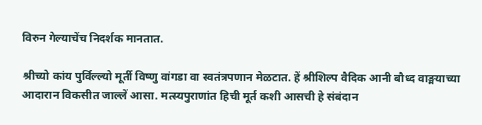विरुन गेल्याचेंच निदर्शक मानतात.

श्रीच्यो कांय पुर्विल्ल्यो मूर्ती विष्णु वांगडा वा स्वतंत्रपणान मेळटात. हें श्रीशिल्प वैदिक आनी बौध्द वाङ्मयाच्या आदारान विकसीत जाल्लें आसा. मत्स्यपुराणांत हिची मूर्त कशी आसची हे संबंदान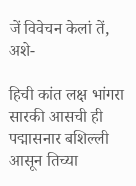जें विवेचन केलां तें, अशे-

हिची कांत लक्ष भांगरा सारकी आसची ही पद्मासनार बशिल्ली आसून तिच्या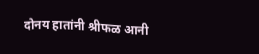दोनय हातांनी श्रीफळ आनी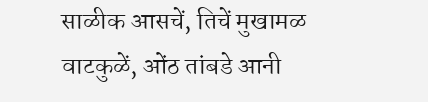साळीक आसचें, तिचें मुखामळ वाटकुळें, ओंठ तांबडे आनी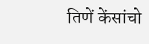तिणें केंसांचो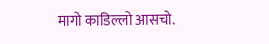मागो काडिल्लो आसचो.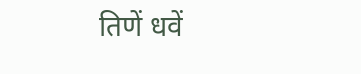तिणें धवें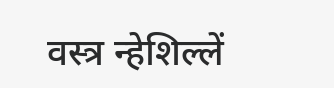वस्त्र न्हेशिल्लें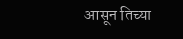आसून तिच्या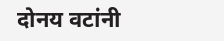दोनय वटांनी